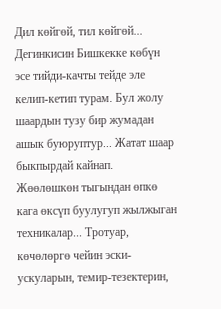Дил көйгөй, тил көйгөй...
Дегинкисин Бишкекке көбүн эсе тийди-качты тейде эле келип-кетип турам. Бул жолу шаардын тузу бир жумадан ашык буюруптур... Жатат шаар быкпырдай кайнап. Жөөлөшкөн тыгындан өпкө кага өксүп буулугуп жылжыган техникалар... Тротуар, көчөлөргө чейин эски-ускуларын, темир-тезектерин,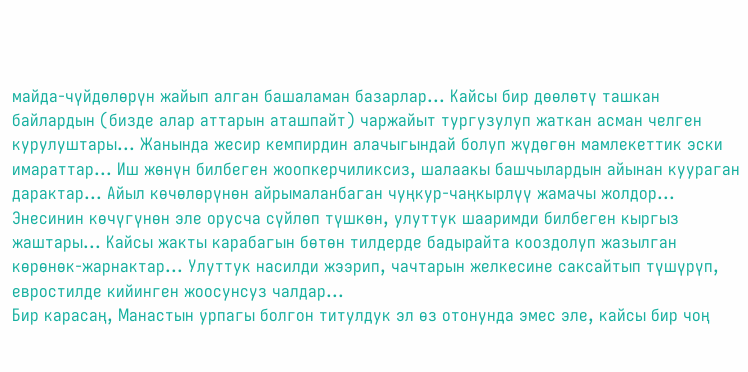майда-чүйдөлөрүн жайып алган башаламан базарлар... Кайсы бир дөөлөтү ташкан байлардын (бизде алар аттарын аташпайт) чаржайыт тургузулуп жаткан асман челген курулуштары... Жанында жесир кемпирдин алачыгындай болуп жүдөгөн мамлекеттик эски имараттар... Иш жөнүн билбеген жоопкерчиликсиз, шалаакы башчылардын айынан куураган дарактар... Айыл көчөлөрүнөн айрымаланбаган чуңкур-чаңкырлүү жамачы жолдор... Энесинин көчүгүнөн эле орусча сүйлөп түшкөн, улуттук шааримди билбеген кыргыз жаштары... Кайсы жакты карабагын бөтөн тилдерде бадырайта кооздолуп жазылган көрөнөк-жарнактар... Улуттук насилди жээрип, чачтарын желкесине саксайтып түшүрүп, евростилде кийинген жоосунсуз чалдар...
Бир карасаң, Манастын урпагы болгон титулдук эл өз отонунда эмес эле, кайсы бир чоң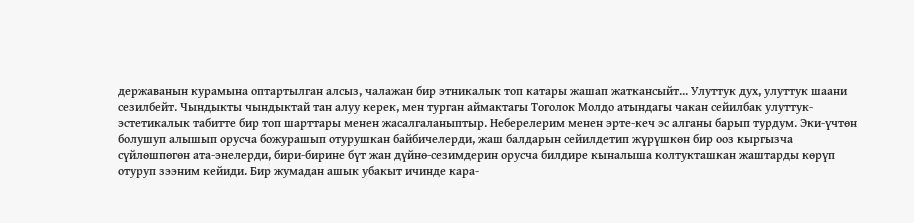державанын курамына оптартылган алсыз, чалажан бир этникалык топ катары жашап жаткансыйт... Улуттук дух, улуттук шаани сезилбейт. Чындыкты чындыктай тан алуу керек, мен турган аймактагы Тоголок Молдо атындагы чакан сейилбак улуттук-эстетикалык табитте бир топ шарттары менен жасалгаланыптыр. Неберелерим менен эрте-кеч эс алганы барып турдум. Эки-үчтөн болушуп алышып орусча божурашып отурушкан байбичелерди, жаш балдарын сейилдетип жүрүшкөн бир ооз кыргызча сүйлөшпөгөн ата-энелерди, бири-бирине бүт жан дүйнө-сезимдерин орусча билдире кыналыша колтукташкан жаштарды көрүп отуруп зээним кейиди. Бир жумадан ашык убакыт ичинде кара-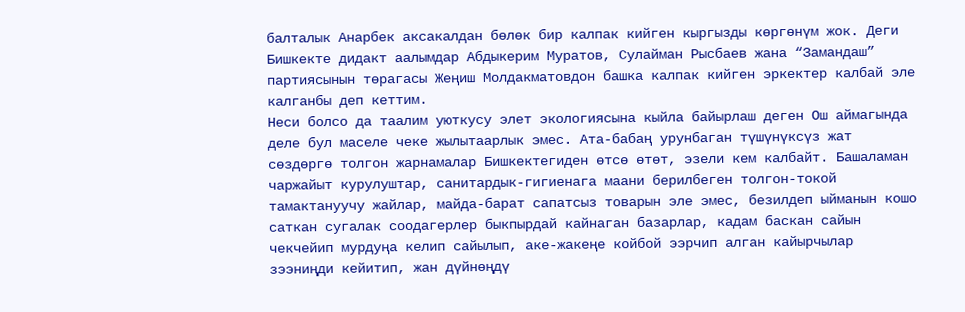балталык Анарбек аксакалдан бөлөк бир калпак кийген кыргызды көргөнүм жок. Деги Бишкекте дидакт аалымдар Абдыкерим Муратов, Сулайман Рысбаев жана “Замандаш” партиясынын төрагасы Жеңиш Молдакматовдон башка калпак кийген эркектер калбай эле калганбы деп кеттим.
Неси болсо да таалим уюткусу элет экологиясына кыйла байырлаш деген Ош аймагында деле бул маселе чеке жылытаарлык эмес. Ата-бабаң урунбаган түшүнүксүз жат сөздөргө толгон жарнамалар Бишкектегиден өтсө өтөт, эзели кем калбайт. Башаламан чаржайыт курулуштар, санитардык-гигиенага маани берилбеген толгон-токой тамактануучу жайлар, майда-барат сапатсыз товарын эле эмес, безилдеп ыйманын кошо саткан сугалак соодагерлер быкпырдай кайнаган базарлар, кадам баскан сайын чекчейип мурдуңа келип сайылып, аке-жакеңе койбой ээрчип алган кайырчылар зээниңди кейитип, жан дүйнөңдү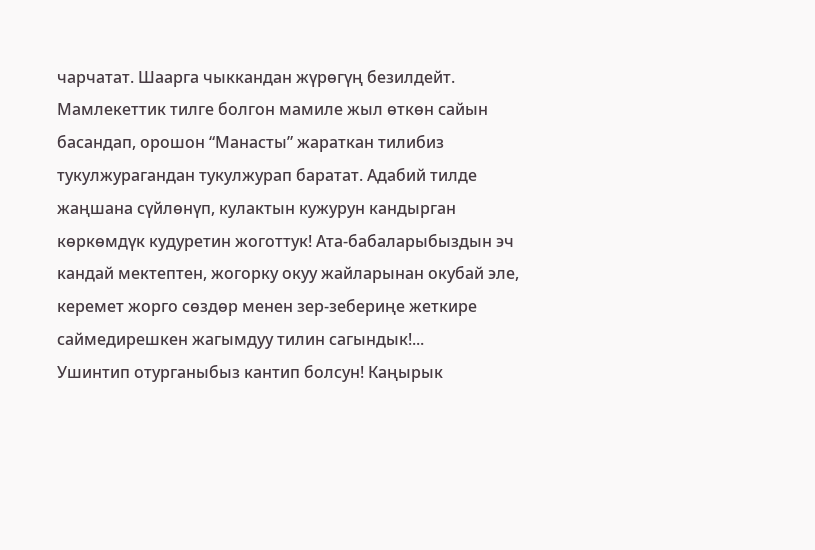чарчатат. Шаарга чыккандан жүрөгүң безилдейт.
Мамлекеттик тилге болгон мамиле жыл өткөн сайын басандап, орошон “Манасты” жараткан тилибиз тукулжурагандан тукулжурап баратат. Адабий тилде жаңшана сүйлөнүп, кулактын кужурун кандырган көркөмдүк кудуретин жоготтук! Ата-бабаларыбыздын эч кандай мектептен, жогорку окуу жайларынан окубай эле, керемет жорго сөздөр менен зер-зебериңе жеткире саймедирешкен жагымдуу тилин сагындык!...
Ушинтип отурганыбыз кантип болсун! Каңырык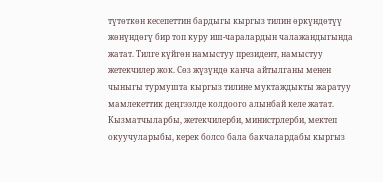түтөткөн кесепеттин бардыгы кыргыз тилин өркүндөтүү жөнүндөгү бир топ куру иш-чаралардын чалажандыгында жатат. Тилге күйгөн намыстуу президент, намыстуу жетекчилер жок. Сөз жүзүндө канча айтылганы менен чыныгы турмушта кыргыз тилине муктаждыкты жаратуу мамлекеттик деңгээлде колдоого алынбай келе жатат. Кызматчыларбы, жетекчилерби, министрлерби, мектеп окуучуларыбы, керек болсо бала бакчалардабы кыргыз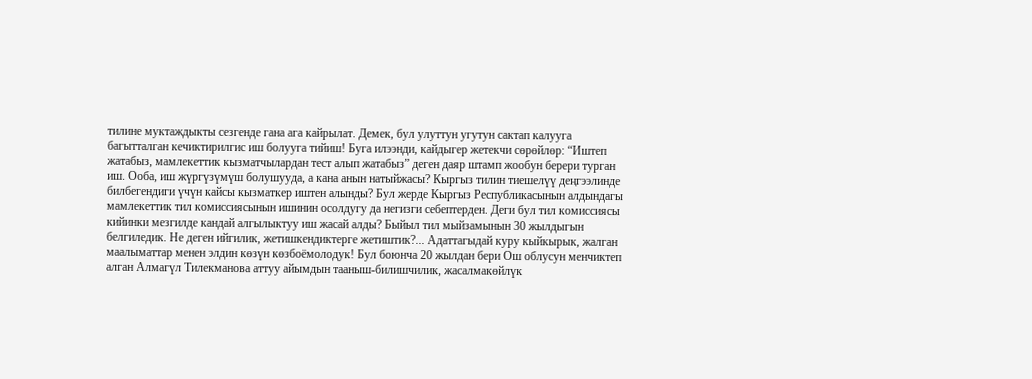тилине муктаждыкты сезгенде гана ага кайрылат. Демек, бул улуттун угутун сактап калууга багытталган кечиктирилгис иш болууга тийиш! Буга илээнди, кайдыгер жетекчи сөрөйлөр: “Иштеп жатабыз, мамлекеттик кызматчылардан тест алып жатабыз” деген даяр штамп жообун берери турган иш. Ооба, иш жүргүзүмүш болушууда, а кана анын натыйжасы? Кыргыз тилин тиешелүү деңгээлинде билбегендиги үчүн кайсы кызматкер иштен алынды? Бул жерде Кыргыз Республикасынын алдындагы мамлекеттик тил комиссиясынын ишинин осолдугу да негизги себептерден. Деги бул тил комиссиясы кийинки мезгилде кандай алгылыктуу иш жасай алды? Быйыл тил мыйзамынын 30 жылдыгын белгиледик. Не деген ийгилик, жетишкендиктерге жетиштик?... Адаттагыдай куру кыйкырык, жалган маалыматтар менен элдин көзүн көзбоёмолодук! Бул боюнча 20 жылдан бери Ош облусун менчиктеп алган Алмагүл Тилекманова аттуу айымдын тааныш-билишчилик, жасалмакөйлүк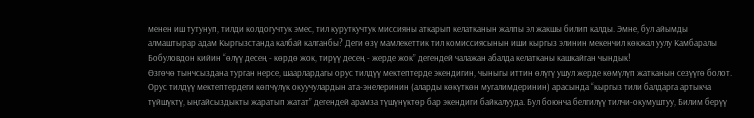менен иш тутунуп, тилди колдогучтук эмес, тил куруткучтук миссияны аткарып келатканын жалпы эл жакшы билип калды. Эмне, бул айымды алмаштырар адам Кыргызстанда калбай калганбы? Деги өзү мамлекеттик тил комиссиясынын иши кыргыз элинин мекенчил көкжал уулу Камбаралы Бобуловдон кийин “өлүү десең - көрдө жок, тирүү десең - жерде жок” дегендей чалажан абалда келатканы кашкайган чындык!
Өзгөчө тынчсыздана турган нерсе, шаарлардагы орус тилдүү мектептерде экендигин, чыныгы иттин өлүгү ушул жерде көмүлүп жатканын сезүүгө болот. Орус тилдүү мектептердеги көпчүлүк окуучулардын ата-энелеринин (аларды көкүткөн мугалимдеринин) арасында “кыргыз тили балдарга артыкча түйшүктү, ыңгайсыздыкты жаратып жатат” дегендей арамза түшүнүктөр бар экендиги байкалууда. Бул боюнча белгилүү тилчи-окумуштуу, Билим берүү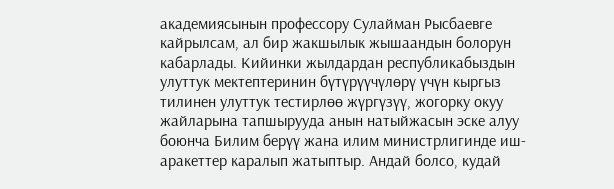академиясынын профессору Сулайман Рысбаевге кайрылсам, ал бир жакшылык жышаандын болорун кабарлады. Кийинки жылдардан республикабыздын улуттук мектептеринин бүтүрүүчүлөрү үчүн кыргыз тилинен улуттук тестирлөө жүргүзүү, жогорку окуу жайларына тапшырууда анын натыйжасын эске алуу боюнча Билим берүү жана илим министрлигинде иш-аракеттер каралып жатыптыр. Андай болсо, кудай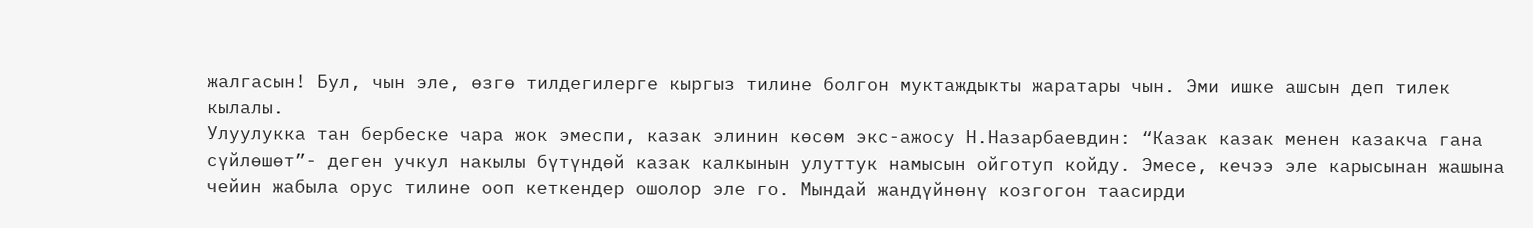жалгасын! Бул, чын эле, өзгө тилдегилерге кыргыз тилине болгон муктаждыкты жаратары чын. Эми ишке ашсын деп тилек кылалы.
Улуулукка тан бербеске чара жок эмеспи, казак элинин көсөм экс-ажосу Н.Назарбаевдин: “Казак казак менен казакча гана сүйлөшөт”- деген учкул накылы бүтүндөй казак калкынын улуттук намысын ойготуп койду. Эмесе, кечээ эле карысынан жашына чейин жабыла орус тилине ооп кеткендер ошолор эле го. Мындай жандүйнөнү козгогон таасирди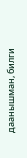даанышман, билги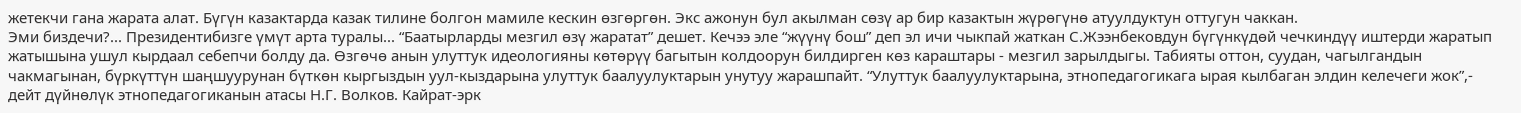жетекчи гана жарата алат. Бүгүн казактарда казак тилине болгон мамиле кескин өзгөргөн. Экс ажонун бул акылман сөзү ар бир казактын жүрөгүнө атуулдуктун оттугун чаккан.
Эми биздечи?... Президентибизге үмүт арта туралы... “Баатырларды мезгил өзү жаратат” дешет. Кечээ эле “жүүнү бош” деп эл ичи чыкпай жаткан С.Жээнбековдун бүгүнкүдөй чечкиндүү иштерди жаратып жатышына ушул кырдаал себепчи болду да. Өзгөчө анын улуттук идеологияны көтөрүү багытын колдоорун билдирген көз караштары - мезгил зарылдыгы. Табияты оттон, суудан, чагылгандын чакмагынан, бүркүттүн шаңшуурунан бүткөн кыргыздын уул-кыздарына улуттук баалуулуктарын унутуу жарашпайт. “Улуттук баалуулуктарына, этнопедагогикага ырая кылбаган элдин келечеги жок”,- дейт дүйнөлүк этнопедагогиканын атасы Н.Г. Волков. Кайрат-эрк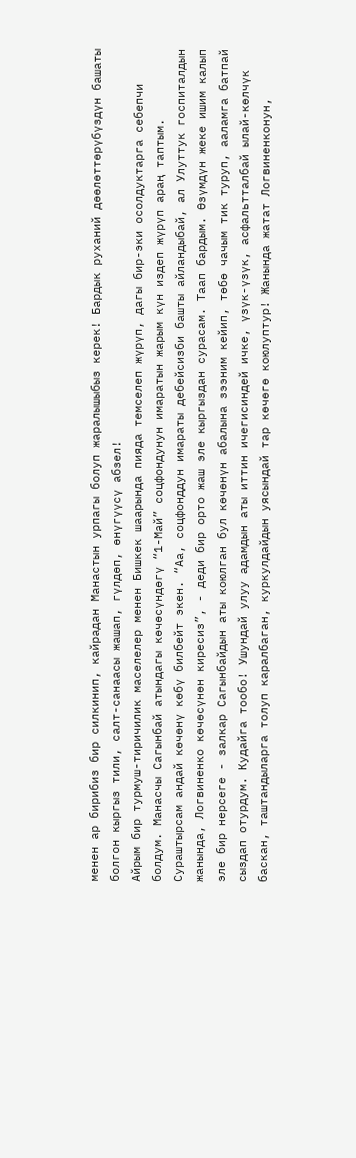менен ар бирибиз бир силкинип, кайрадан Манастын урпагы болуп жаралышыбыз керек! Бардык руханий дөөлөттөрүбүздүн башаты болгон кыргыз тили, салт-санаасы жашап, гүлдөп, өнүгүүсү абзел!
Айрым бир турмуш-тиричилик маселелер менен Бишкек шаарында пияда темселеп жүрүп, дагы бир-эки осолдуктарга себепчи болдум. Манасчы Сагынбай атындагы көчөсүндөгү “1-Май” соцфондунун имаратын жарым күн издеп жүрүп араң таптым. Сураштырсам андай көчөнү көбү билбейт экен. “Аа, соцфонддун имараты дебейсизби башты айландыбай, ал Улуттук госпиталдын жанында, Логвиненко көчөсүнөн киресиз”, - деди бир орто жаш эле кыргыздан сурасам. Таап бардым. Өзүмдүн жеке ишим калып эле бир нерсеге - залкар Сагынбайдын аты коюлган бул көчөнүн абалына зээним кейип, төбө чачым тик туруп, ааламга батпай сыздап отурдум. Кудайга тообо! Ушундай улуу адамдын аты иттин ичегисиндей ичке, үзүк-үзүк, асфальтталбай ылай-көлчүк баскан, таштандыларга толуп каралбаган, куркулдайдын уясындай тар көчөгө коюлуптур! Жанында жатат Логвиненконун,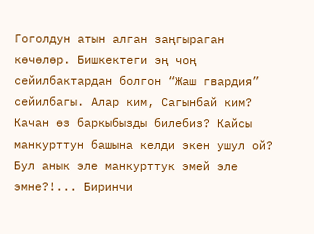Гоголдун атын алган заңгыраган көчөлөр. Бишкектеги эң чоң сейилбактардан болгон “Жаш гвардия” сейилбагы. Алар ким, Сагынбай ким? Качан өз баркыбызды билебиз? Кайсы манкурттун башына келди экен ушул ой? Бул анык эле манкурттук эмей эле эмне?!... Биринчи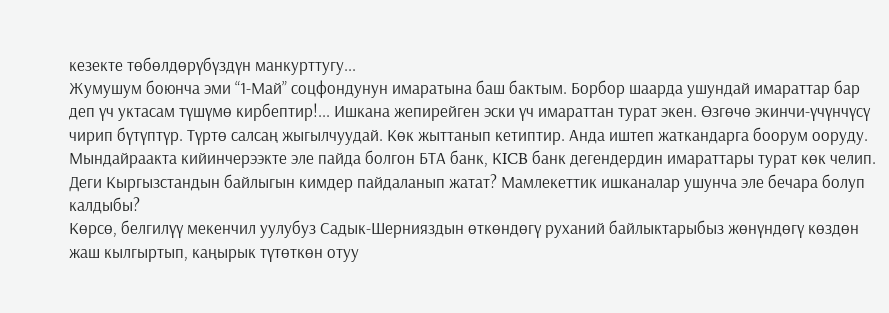кезекте төбөлдөрүбүздүн манкурттугу...
Жумушум боюнча эми “1-Май” соцфондунун имаратына баш бактым. Борбор шаарда ушундай имараттар бар деп үч уктасам түшүмө кирбептир!... Ишкана жепирейген эски үч имараттан турат экен. Өзгөчө экинчи-үчүнчүсү чирип бүтүптүр. Түртө салсаң жыгылчуудай. Көк жыттанып кетиптир. Анда иштеп жаткандарга боорум ооруду. Мындайраакта кийинчерээкте эле пайда болгон БТА банк, КICB банк дегендердин имараттары турат көк челип. Деги Кыргызстандын байлыгын кимдер пайдаланып жатат? Мамлекеттик ишканалар ушунча эле бечара болуп калдыбы?
Көрсө, белгилүү мекенчил уулубуз Садык-Шернияздын өткөндөгү руханий байлыктарыбыз жөнүндөгү көздөн жаш кылгыртып, каңырык түтөткөн отуу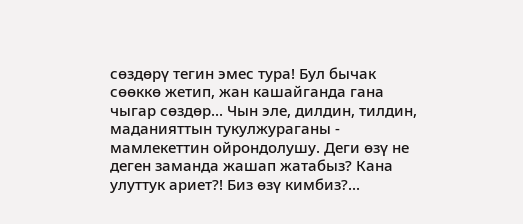сөздөрү тегин эмес тура! Бул бычак сөөккө жетип, жан кашайганда гана чыгар сөздөр... Чын эле, дилдин, тилдин, маданияттын тукулжураганы - мамлекеттин ойрондолушу. Деги өзү не деген заманда жашап жатабыз? Кана улуттук ариет?! Биз өзү кимбиз?...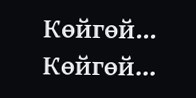Көйгөй... Көйгөй...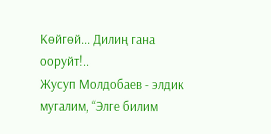Көйгөй... Дилиң гана ооруйт!..
Жусуп Молдобаев - элдик мугалим, “Элге билим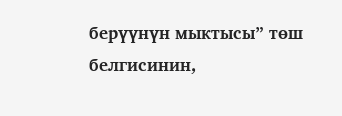берүүнүн мыктысы” төш белгисинин,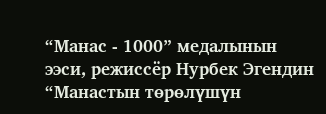“Манас - 1000” медалынын ээси, режиссёр Нурбек Эгендин “Манастын төрөлүшүн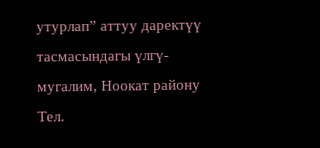утурлап” аттуу даректүү тасмасындагы үлгү-мугалим, Ноокат району
Тел.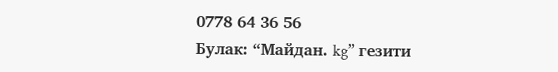0778 64 36 56
Булак: “Майдан. kg” гезити